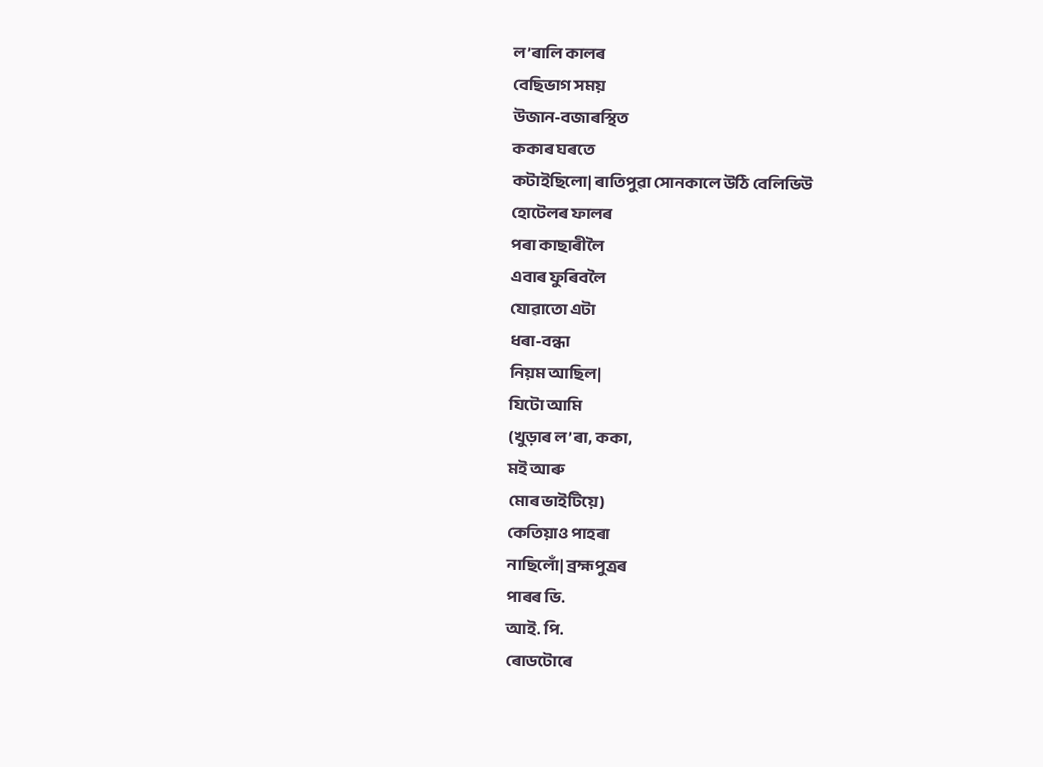ল’ৰালি কালৰ
বেছিভাগ সময়
উজান-বজাৰস্থিত
ককাৰ ঘৰতে
কটাইছিলো| ৰাতিপুৱা সোনকালে উঠি বেলিভিউ
হোটেলৰ ফালৰ
পৰা কাছাৰীলৈ
এবাৰ ফুৰিবলৈ
যোৱাতো এটা
ধৰা-বন্ধা
নিয়ম আছিল|
যিটো আমি
(খুড়াৰ ল’ৰা, ককা,
মই আৰু
মোৰ ভাইটিয়ে)
কেতিয়াও পাহৰা
নাছিলোঁ| ব্ৰহ্মপুত্ৰৰ
পাৰৰ ভি.
আই. পি.
ৰোডটোৰে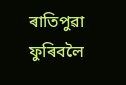ৰাতিপুৱা
ফুৰিবলৈ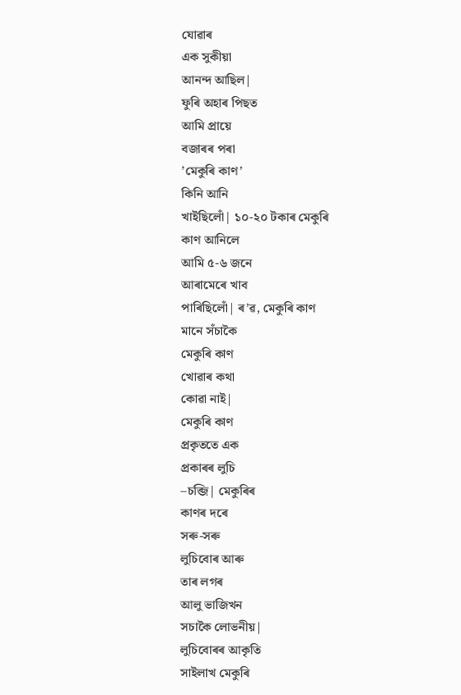যোৱাৰ
এক সুকীয়া
আনন্দ আছিল|
ফুৰি অহাৰ পিছত
আমি প্ৰায়ে
বজাৰৰ পৰা
’মেকুৰি কাণ’
কিনি আনি
খাইছিলোঁ| ১০-২০ টকাৰ মেকুৰি
কাণ আনিলে
আমি ৫-৬ জনে
আৰামেৰে খাব
পাৰিছিলোঁ| ৰ’ৱ, মেকুৰি কাণ
মানে সঁচাকৈ
মেকুৰি কাণ
খোৱাৰ কথা
কোৱা নাই|
মেকুৰি কাণ
প্ৰকৃততে এক
প্ৰকাৰৰ লুচি
–চব্জি| মেকুৰিৰ
কাণৰ দৰে
সৰু-সৰু
লুচিবোৰ আৰু
তাৰ লগৰ
আলু ভাজিখন
সচাকৈ লোভনীয়|
লুচিবোৰৰ আকৃতি
সাইলাখ মেকুৰি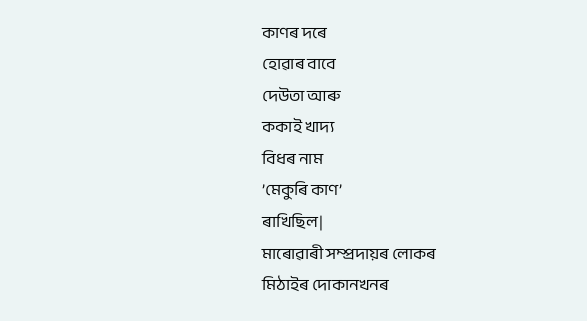কাণৰ দৰে
হোৱাৰ বাবে
দেউতা আৰু
ককাই খাদ্য
বিধৰ নাম
’মেকুৰি কাণ’
ৰাখিছিল|
মাৰোৱাৰী সম্প্ৰদায়ৰ লোকৰ
মিঠাইৰ দোকানখনৰ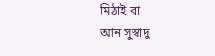মিঠাই বা
আন সুস্বাদু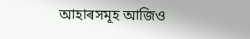আহাৰসমূহ আজিও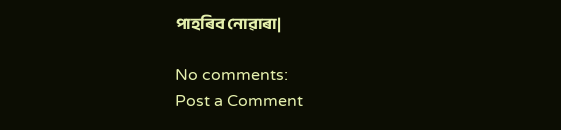পাহৰিব নোৱাৰা|

No comments:
Post a Comment